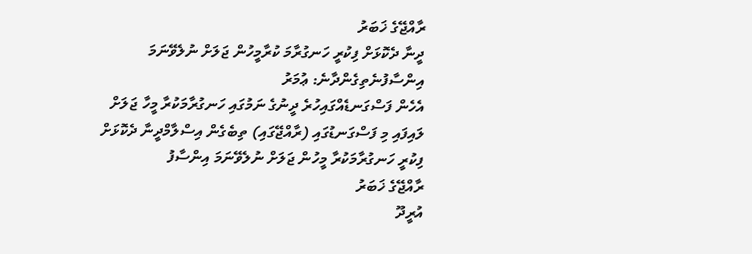ރާއްޖޭގެ ޚަބަރު
ދީނާ ދެކޮޅަށް ފިކުރީ ހަނގުރާމަ ކުރާމީހުން ޖަލަށް ނުލެވޭނަމަ އިންސާފުނެތިގެންދާނެ: ޢުމަރު
އެހެން ފަސްގަނޑެއްގައިހުރެ ދީނުގެ ނަމުގައި ހަނގުރާމަކުރާ މީހާ ޖަލަށް ލައިފައި މި ފަސްގަނޑުގައި (ރާއްޖޭގައި) ތިބެގެން އިސްލާމްދީނާ ދެކޮޅަށް ފިކުރީ ހަނގުރާމަކުރާ މީހުން ޖަލަށް ނުލެވޭނަމަ އިންސާފު
ރާއްޖޭގެ ޚަބަރު
އުރީދޫ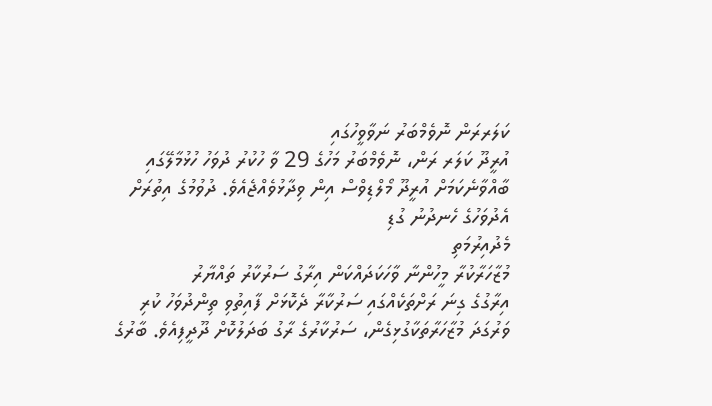ކަލަރރަން ނޮވެމްބަރު ނަވާވީހުގައި
އުރީދޫ ކަލަރ ރަން، ނޮވެމްބަރު މަހުގެ 29 ވާ ހުކުރު ދުވަހު ހުޅުމާލޭގައި ބާއްވާނެކަމަށް އުރީދޫ މޯލްޑިވްސް އިން ވިދާޅުވެއްޖެއެވެ. ދުވުމުގެ އިތުރަށް އެދުވަހުގެ ހެނދުނު ގުޑި
މެދުއިރުމަތި
މުޒާހަރާކުރާ މީހުންނާ ވާހަކަދައްކަން އިރާގު ސަރުކާރު ތައްޔާރު
އިރާގުގެ ގިނަ ރަށްތަކެއްގައި ސަރުކާރާ ދެކޮޅަށް ފާއިތުވި ތިންދުވަހު ކުރި ވަރުގަދަ މުޒާހަރާތަކާގުޅިގެން، ސަރުކާރުގެ ރާގު ބަދަލުކޮށް ދޫދީފިއެވެ. ބާރުގެ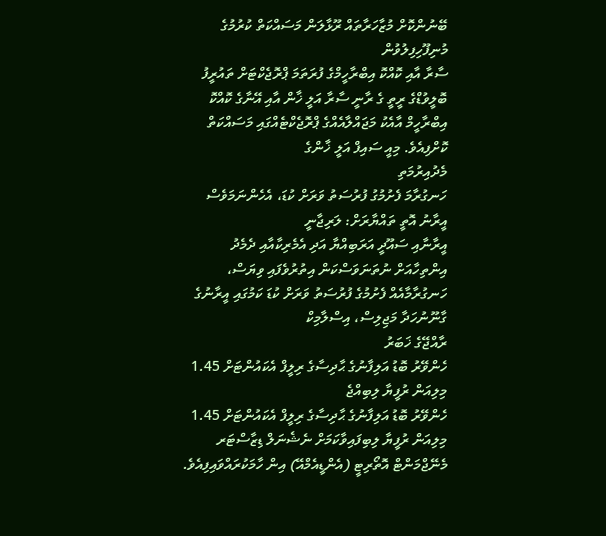ބޭނުންކޮށް މުޒާހަރާތައް ރޫޅާލަން މަސައްކަތް ކުރުމުގެ
މުނިފޫހިފިލުވުން
ސާރާ އާއި ކޮއްކޮ އިބްރާހީމްގެ ފުރަތަމަ ޕްރޮޖެކްޓަށް ތައުރީފު
ބޮލީވުޑްގެ ރީތީ ގެ ރާނީ ސާރާ އަލީ ޚާން އާއި އޭނާގެ ކޮއްކޮ އިބްރާހީމް އާއެކު މަޖައްލާއެއްގެ ޕްރޮޖެކްޓެއްގައި މަސައްކަތް ކޮށްފިއެވެ. މިއީ ސައިފް އަލީ ޚާންގެ
މެދުއިރުމަތި
ހަނގުރާމަ ފެށުމުގު ފުރުސަތު ވަރަށް ކުޑަ، އެހެންނަމަވެސް އީރާނު އޮތީ ތައްޔާރަށް: ލަރިޖާނީ
އީރާނާއި ސައޫދީ އަރަބިއްޔާ އަދި އެމެރިކާއާއި ދެމެދު އިންތިހާއަށް ނުތަނަވަސްކަން އިތުރުވެފައި ވިޔަސް، ހަނގުރާމާއެއް ފެށުމުގެ ފުރުސަތު ވަރަށް ކުޑަ ކަމުގައި އީރާނުގެ ގާނޫނުހަދާ މަޖިލިސް، އިސްލާމިކް
ރާއްޖޭގެ ޚަބަރު
ހެންވޭރު ބޮޑު އަލިފާނުގެ ޙާދިސާގެ ރިލީފް އެކައުންޓަށް 1.45 މިލިއަން ރުފީޔާ ލިބިއްޖެ
ހެންވޭރު ބޮޑު އަލިފާނުގެ ޙާދިސާގެ ރިލީފް އެކައުންޓަށް 1.45 މިލިއަން ރުފީޔާ ލިބިފައިވާކަމަށް ނެޝެނަލް ޑިޒާސްޓަރ މެނޭޖްމަންޓް އޮތޯރިޓީ (އެންޑީއެމްއޭ) އިން ހާމަކުރައްވައިފިއެވެ.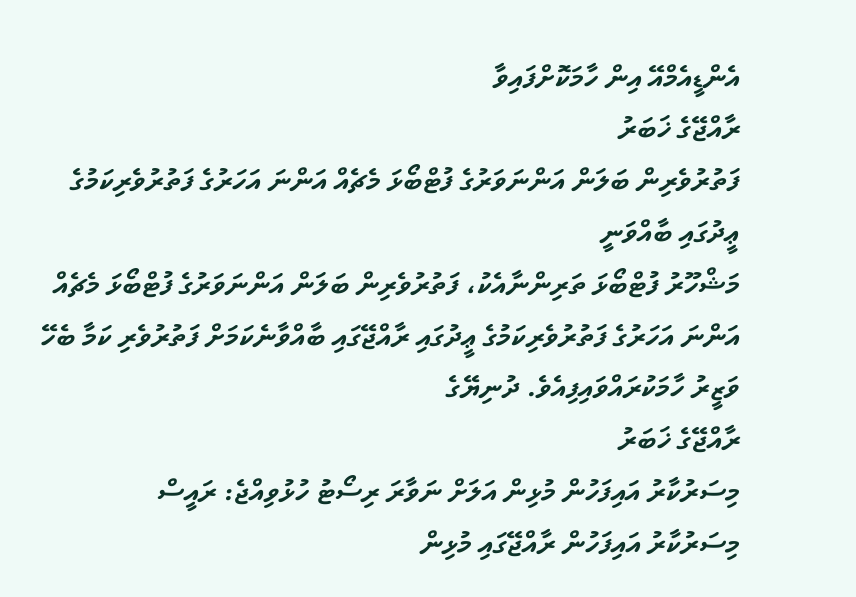އެންޑީއެމްއޭ އިން ހާމަކޮށްފައިވާ
ރާއްޖޭގެ ޚަބަރު
ފަތުރުވެރިން ބަލަން އަންނަވަރުގެ ފުޓްބޯޅަ މެޗެއް އަންނަ އަހަރުގެ ފަތުރުވެރިކަމުގެ ޢީދުގައި ބާއްވަނީ
މަޝްހޫރު ފުޓްބޯޅަ ތަރިންނާއެކު، ފަތުރުވެރިން ބަލަން އަންނަވަރުގެ ފުޓްބޯޅަ މެޗެއް އަންނަ އަހަރުގެ ފަތުރުވެރިކަމުގެ ޢީދުގައި ރާއްޖޭގައި ބާއްވާނެކަމަށް ފަތުރުވެރި ކަމާ ބެހޭ ވަޒީރު ހާމަކުރައްވައިފިއެވެ. ދުނިޔޭގެ
ރާއްޖޭގެ ޚަބަރު
މިސަރުކާރު އައިފަހުން މުޅިން އަލަށް ނަވާރަ ރިސޯޓު ހުޅުވިއްޖެ: ރައީސް
މިސަރުކާރު އައިފަހުން ރާއްޖޭގައި މުޅިން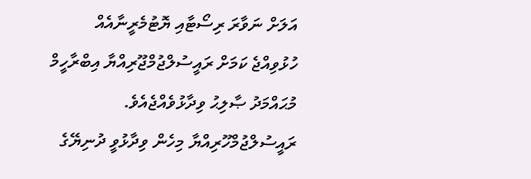އަލަށް ނަވާރަ ރިސޯޓާއި ޔޮޓުމެރީނާއެއް ހުޅުވިއްޖެ ކަމަށް ރައީސުލްޖުމްޖޫރިއްޔާ އިބްރާހީމް މުޙައްމަދު ޞާލިޙު ވިދާޅުވެއްޖެއެވެ. ރައީސުލްޖުމްހޫރިއްޔާ މިހެން ވިދާޅުވީ ދުނިޔޭގެ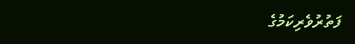ފަތުރުވެރިކަމުގެ